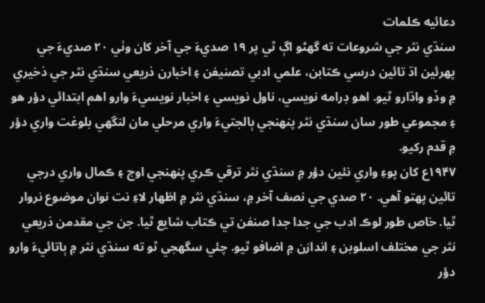دعائيه ڪلمات
سنڌي نثر جي شروعات ته گھڻو اڳ ٿي پر ۱۹ صديءَ جي آخر کان وٺي ۲۰ صديءَ جي پهرئين اڌ تائين درسي ڪتابن، علمي ادبي تصنيفن ۽ اخبارن ذريعي سنڌي نثر جي ذخيري ۾ وڏو واڌارو ٿيو. اهو ڊرامه نويسي، ناول نويسي ۽ اخبار نويسيءَ وارو اهم ابتدائي دؤر هو ۽ مجموعي طور سان سنڌي نثر پنهنجي ٻالجتيءَ واري مرحلي مان لنگھي بلوغت واري دؤر ۾ قدم رکيو.
۱۹۴۷ع کان پوءِ واري نئين دؤر ۾ سنڌي نثر ترقي ڪري پنهنجي اوج ۽ ڪمال واري درجي تائين پهتو آهي. ۲۰ صدي جي نصف آخر ۾، سنڌي نثر ۾ اظهار لاءِ نت نوان موضوع نروار ٿيا. خاص طور لوڪ ادب جي جدا جدا صنفن تي ڪتاب شايع ٿيا. جن جي مقدمن ذريعي نثر جي مختلف اسلوبن ۽ اندازن ۾ اضافو ٿيو. چئي سگھجي ٿو ته سنڌي نثر ۾ ٻاتائيءَ وارو دؤر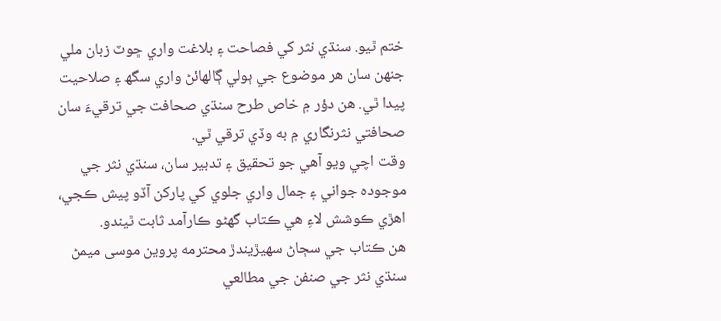ختم ٿيو. سنڌي نثر کي فصاحت ۽ بلاغت واري ڇوٽ زبان ملي جنهن سان هر موضوع جي ٻولي ڳالهائڻ واري سگھ ۽ صلاحيت پيدا ٿي. هن دؤر ۾ خاص طرح سنڌي صحافت جي ترقيءَ سان صحافتي نثرنگاري ۾ به وڏي ترقي ٿي.
وقت اچي ويو آهي جو تحقيق ۽ تدبير سان، سنڌي نثر جي موجوده جواني ۽ جمال واري جلوي کي پارکن آڏو پيش ڪجي، اهڙي ڪوشش لاءِ هي ڪتاب گھڻو ڪارآمد ثابت ٿيندو.
هن ڪتاب جي سڄاڻ سهيڙيندڙ محترمه پروين موسى ميمڻ سنڌي نثر جي صنفن جي مطالعي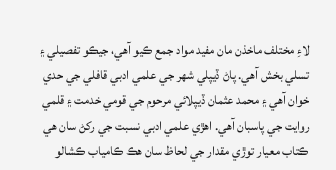لاءِ مختلف ماخذن مان مفيد مواد جمع ڪيو آهي، جيڪو تفصيلي ۽ تسلي بخش آهي. پاڻ ڏيپلي شهر جي علمي ادبي قافلي جي حدي خوان آهي ۽ محمد عثمان ڏيپلائي مرحوم جي قومي خدمت ۽ قلمي روايت جي پاسبان آهي. اهڙي علمي ادبي نسبت جي رکڻ سان هي ڪتاب معيار توڙي مقدار جي لحاظ سان هڪ ڪامياب ڪشالو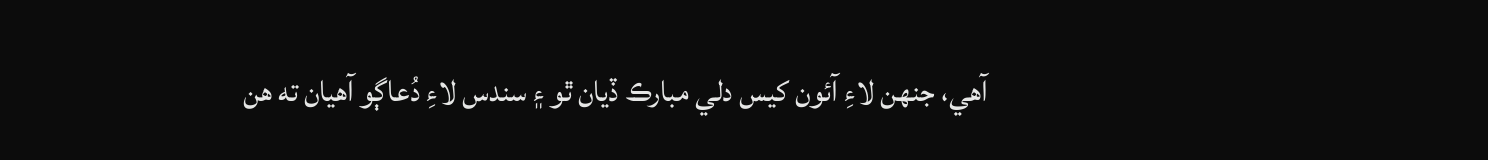آهي، جنهن لاءِ آئون کيس دلي مبارڪ ڏيان ٿو ۽ سندس لاءِ دُعاڳو آهيان ته هن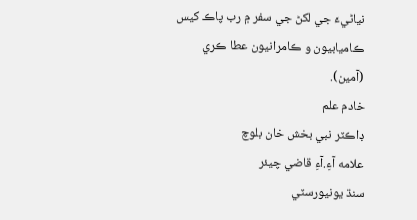نياڻيءَ جي لکڻ جي سفر ۾ رب پاڪ کيس ڪاميابيون و ڪامرانيون عطا ڪري (آمين).
خادم علم
ڊاڪٽر نبي بخش خان بلوچ
علامه آءِ.آءِ قاضي چيئر
سنڌ يونيورسٽي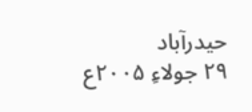حيدرآباد
۲۹ جولاءِ ۲۰۰۵ع